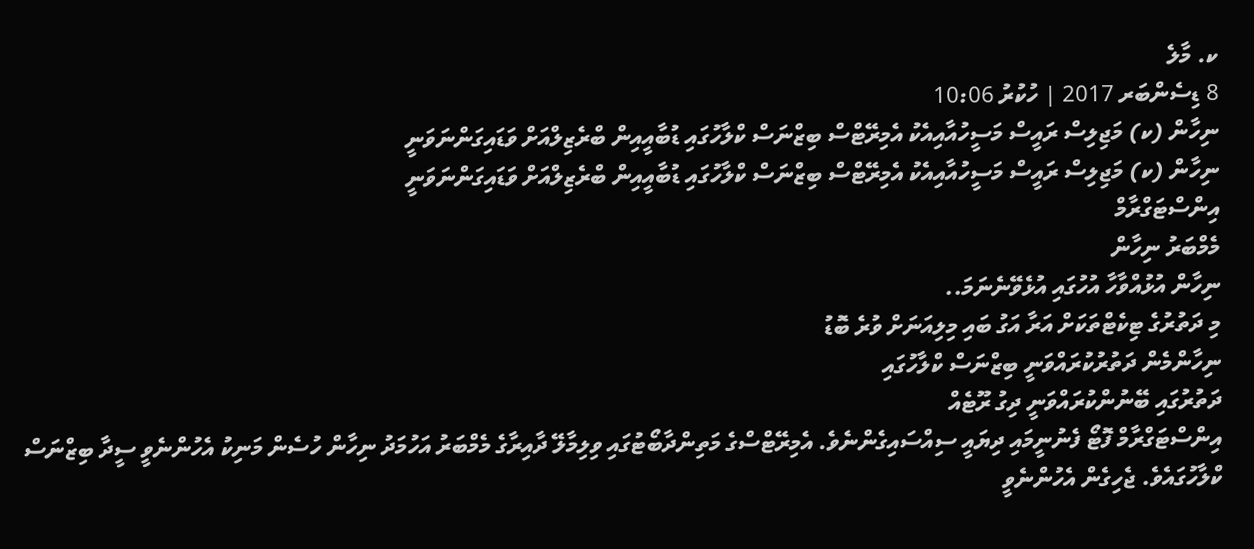ކ. މާލެ
8 ޑިސެންބަރ 2017 | ހުކުރު 10:06
ނިހާން (ކ) މަޖިލިސް ރައީސް މަސީހުއާއިއެކު އެމިރޭޓްސް ބިޒްނަސް ކްލާހުގައި ޑުބާއީއިން ބްރެޒިލްއަށް ވަޑައިގަންނަވަނީ
ނިހާން (ކ) މަޖިލިސް ރައީސް މަސީހުއާއިއެކު އެމިރޭޓްސް ބިޒްނަސް ކްލާހުގައި ޑުބާއީއިން ބްރެޒިލްއަށް ވަޑައިގަންނަވަނީ
އިންސްޓަގްރާމް
މެމްބަރު ނިހާން
ނިހާން އުޅުއްވާހާ އުހުގައި އުޅެވޭނެނަމަ..
މި ދަތުރުގެ ޓިކެޓްތަކަށް އަރާ އަގު ބައި މިލިއަނަށް ވުރެ ބޮޑު
ނިހާންމެން ދަތުރުކުރައްވަނީ ބިޒްނަސް ކްލާހުގައި
ދަތުރުގައި ބޭނުންކުރައްވަނީ ދިގު ރޫޓެއް
އިންސްޓަގްރާމް ފޮޓޯ ފެނުނީމައި ދިޔައީ ސިއްސައިގެންނެވެ. އެމިރޭޓްސްގެ މަތިންދާބޯޓުގައި ވިލިމާލޭ ދާއިރާގެ މެމްބަރު އަހުމަދު ނިހާން ހުސެން މަނިކު އެހުންނެވީ ސީދާ ބިޒްނަސް ކްލާހުގައެވެ. ޖެހިގެން އެހުންނެވީ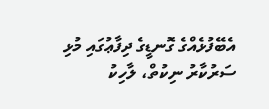އެބޭފުޅެއްގެ ގޮނޑީގެ ދިފާޢުގައި މުޅި ސަރުކާރު ނިކުތް، ލާހިކު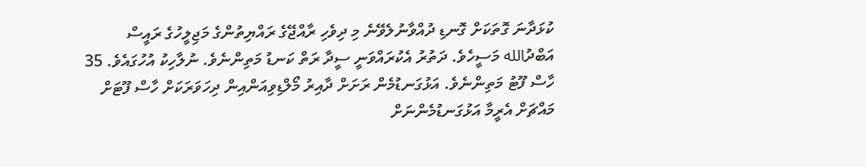ކުޅަދާނަ ގޮތަކަށް ގޮނޑި ދުއްވާނުލެވޭނެ މި ދިވެހި ރާއްޖޭގެ ރައްޔިތުންގެ މަޖިލީހުގެ ރައީސް އަބްދުالله މަސީހެވެ. ދަތުރު އެކުރައްވަނީ ސީދާ ރަތް ކަނޑު މަތިންނެވެ. ނުލާހިކު އުހުގައެވެ. 35 ހާސް ފޫޓު މަތިންނެވެ. އަޅުގަނޑުމެން ރަށަށް ދާއިރު މޯލްޑިވިއަންއިން ދިހަވަރަކަށް ހާސް ފޫޓަށް މައްޗަށް އެރީމާ އަޅުގަނޑުމެންނަށް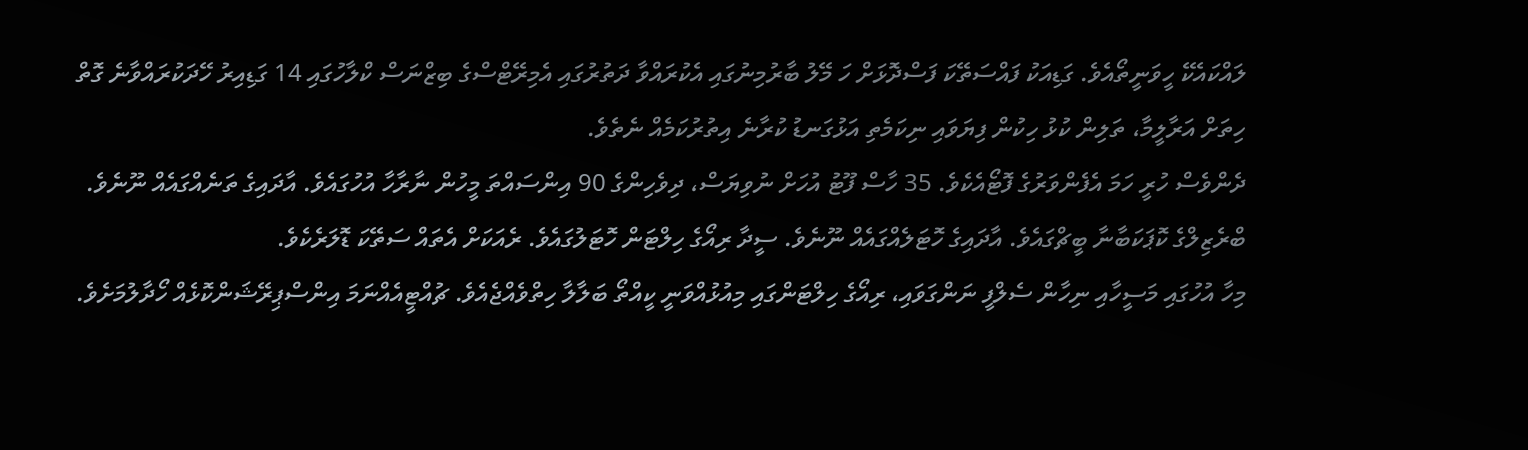ލައްކައެކޭ ހީވަނީތޯއެވެ. ގަޑިއަކު ފައްސަތޭކަ ފަސްދޮޅަށް ހަ މޭލު ބާރުމިނުގައި އެކުރައްވާ ދަތުރުގައި އެމިރޭޓްސްގެ ބިޒްނަސް ކްލާހުގައި 14 ގަޑިއިރު ހޭދަކުރައްވާނެ ގޮތް ހިތަށް އަރާލީމާ، ތަލިން ކުޅު ހިކުން ފިޔަވައި ނިކަމެތި އަޅުގަނޑު ކުރާނެ އިތުރުކަމެއް ނެތެވެ.
ދެންވެސް ހުރީ ހަމަ އެފެންވަރުގެ ފޮޓޯއެކެވެ. 35 ހާސް ފޫޓު އުހަށް ނުވިޔަސް، ދިވެހިންގެ 90 އިންސައްތަ މީހުން ނާރާހާ އުހުގައެވެ. އާދައިގެ ތަނެއްގައެއް ނޫނެވެ. ބްރެޒިލްގެ ކޮޕަކަބާނާ ބީޗްގައެވެ. އާދައިގެ ހޮޓަލެއްގައެއް ނޫނެވެ. ސީދާ ރިއޯގެ ހިލްޓަން ހޮޓަލުގައެވެ. ރެއަކަށް އެތައް ސަތޭކަ ޑޮލަރެކެވެ.
މިހާ އުހުގައި މަސީހާއި ނިހާން ސެލްފީ ނަންގަވައި، ރިއޯގެ ހިލްޓަންގައި މިއުޅުއްވަނީ ކީއްތޯ ބަލާލާ ހިތްވެއްޖެއެވެ. ޗުއްޓީއެއްނަމަ އިންސްޕިރޭޝަންކޮޅެއް ހޯދާލުމަށެވެ.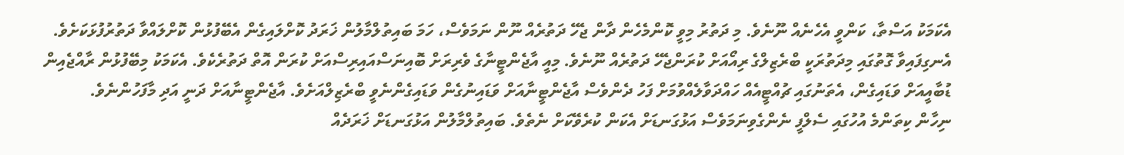އެކަމަކު އަސްތާ، ކަންވީ އެހެނެއް ނޫނެވެ. މި ދަތުރު މިވީ ކޮންމެހެން ދާން ޖެހޭ ދަތުރެއް ނޫން ނަމަވެސް، ހަމަ ބައިތުލްމާލުން ޚަރަދު ކޮށްލައިގެން އެބޭފުޅުން ކޮށްލައްވާ ދަތުރުފުޅަކަށެވެ. އެނގިފައިވާ ގޮތުގައި މިދަތުރަކީ ބްރެޒިލްގެ ރިއޯއަށް ކުރަންޖެހޭ ދަތުރެއް ނޫނެވެ. މިއީ އާޖެންޓީނާގެ ވެރިރަށް ބޮއިނަސްއައިރިސްއަށް ކުރަން އޮތް ދަތުރެކެވެ. އެކަމަކު މިބޭފުޅުން ރާއްޖެއިން ޑުބާއީއަށް ވަޑައިގެން، އެތަނުގައި ޗުއްޓީއެއް ހައްދަވާލެއްވުމަށް ފަހު ދެންވެސް އާޖެންޓީނާއަށް ވަޑައިނުގެން ވަޑައިގެންނެވީ ބްރެޒިލްއަށެވެ. އާޖެންޓީނާއަށް ދަނީ އަދި މާފަހުންނެވެ.
ނިހާން ކިތަންމެ އުހުގައި ސެލްފީ ނެންގެވިނަމަވެސް އަޅުގަނޑަށް އެކަން ކުރެވޭކަށް ނެތެވެ. ބައިތުލްމާލުން އަޅުގަނޑަށް ޚަރަދެއް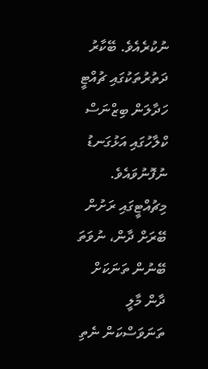ނުކުރެއެވެ. ބޭކާރު ދަތުރުތަކުގައި ޗުއްޓީ ހަދާލަން ބިޒްނަސް ކްލާހުގައި އަޅުގަނޑު ނުފޮނުވައެވެ.
މިޗުއްޓީގައި ރަށުން ބޭރަށް ދާން، ނުވަތަ ބޭނުން ތަނަކަށް ދާން މާލީ ތަނަވަސްކަން ނެތި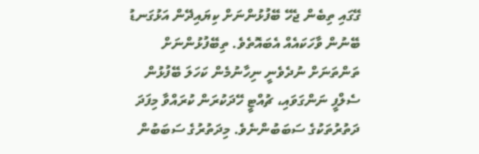ގޭގައި ތިބެން ޖެހޭ ބޭފުޅުންނަށް ކިޔައިދޭން އަޅުގަނޑު ބޭނުން ވާހަކައެއް އެބައޮތެވެ. ތިބޭފުޅުންނަށް ތަންތަނަށް ނުދެވެނީ ނިހާނުމެން ކަހަލަ ބޭފުޅުން ސެލްފީ ނަންގަވައި، ޗުއްޓީ ހޭދަކުރަން ކުރައްވާ މިފަދަ ދަތުރުތަކުގެ ސަބަބުންނެވެ. މިދަތުރުގެ ސަބަބުން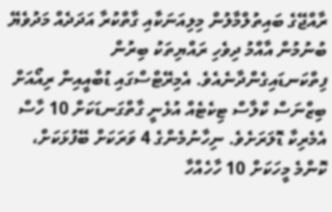ރާއްޖޭގެ ބައިތުލްމާލުން މިލިއަނަކާއި ގާތްކުރާ އަދަދެއް މަދުވެޔޭ ބުނުމުން އާއްމު ދިވެހި ރައްޔިތަކު ބިރުން ފިތްކަނޑައިގެންދާނެއެވެ. އެމިރޭޓްސްގައި ޑުބާއީއިން ރިއޯއަށް ބިޒްނަސް ކްލާސް ޓިކެޓެއް އުޅެނީ ގާތްގަނޑަކަށް 10 ހާސް އެމެރިކާ ޑޮލަރަށެވެ. ނިހާނުމެންގެ 4 ވަރަކަށް ބޭފުޅަކަށް، ކޮންމެ މީހަކަށް 10 ހާހެއްހާ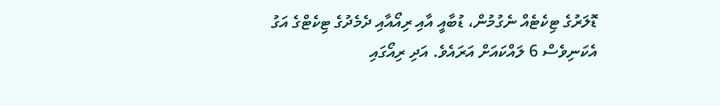ޑޮލަރުގެ ޓިކެޓެއް ނެގުމުން، ޑުބާއީ އާއި ރިއޯއާއި ދެމެދުގެ ޓިކެޓްގެ އަގު އެކަނިވެސް 6 ލައްކައަށް އަރައެވެ. އަދި ރިއޯގައި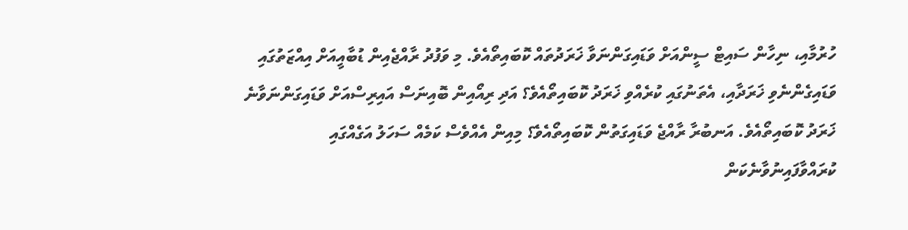ހުރުމާއި، ނިހާން ސައިޓް ސީންއަށް ވަޑައިގަންނަވާ ޚަރަދުތައް ކޮބައިތޯއެވެ. މި ވަފުދު ރާއްޖެއިން ޑުބާއީއަށް އިއްޒަތުގައި ވަޑައިގެންނެވި ޚަރަދާއި، އެތަނުގައި ކުރެއްވި ޚަރަދު ކޮބައިތޯއެވެ؟ އަދި ރިއޯއިން ބޮއިނަސް އައިރިސްއަށް ވަޑައިގަންނަވާނެ ޚަރަދު ކޮބައިތޯއެވެ. އަނބުރާ ރާއްޖެ ވަޑައިގަތުން ކޮބައިތޯއެވެ؟ މިއިން އެއްވެސް ކަމެއް ސަހަލު އަގެއްގައި ކުރައްވާފައިނުވާނެކަން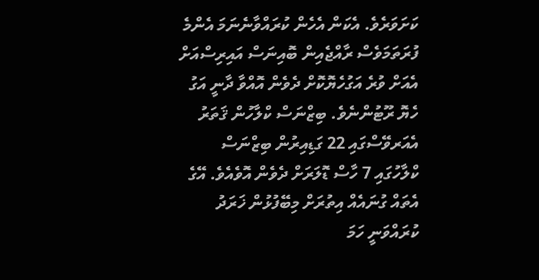ކަށަވަރެވެ. އެކަން އެހެން ކުރައްވާނެނަމަ އެންމެ ފުރަތަމަވެސް ރާއްޖެއިން ބޮއިނަސް އައިރިސްއަށް އެއަށް ވުރެ އަގުހެޔޮކޮށް ދެވެން އޮއްވާ ދާނީ އަގު ހެޔޮ ރޫޓުންނެވެ. ބިޒްނަސް ކްލާހުން ޤަތަރު އެއަރވޭސްގައި 22 ގަޑިއިރުން ބިޒްނަސް ކްލާހުގައި 7 ހާސް ޑޮލަރަށް ދެވެން އޮވެއެވެ. އޭގެ އެތައް ގުނައެއް އިތުރަށް މިބޭފުޅުން ޚަރަދު ކުރައްވަނީ ހަމަ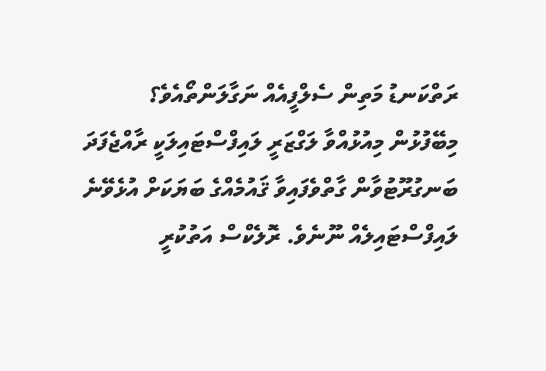ރަތްކަނޑު މަތިން ސެލްފީއެއް ނަގާލަންތޯއެވެ؟
މިބޭފުޅުން މިއުޅުއްވާ ލަގްޒަރީ ލައިފްސްޓައިލަކީ ރާއްޖެފަދަ ބަނގުރޫޓުވާން ގާތްވެފައިވާ ޤައުމެއްގެ ބަޔަކަށް އުޅެވޭނެ ލައިފްސްޓައިލެއް ނޫނެވެ. ރޮލެކްސް އަތުކުރީ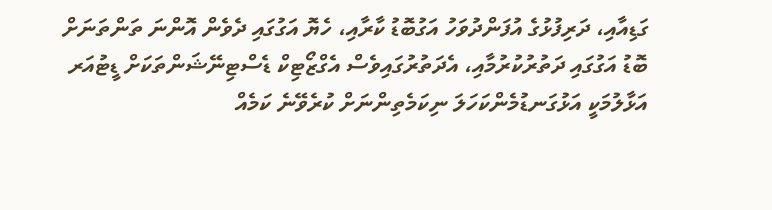ގަޑިއާއި، ދަރިފުޅުގެ އުފަންދުވަހު އަގުބޮޑު ކާރާއި، ހެޔޮ އަގުގައި ދެވެން އޮންނަ ތަންތަނަށް ބޮޑު އަގުގައި ދަތުރުކުރުމާއި، އެދަތުރުގައިވެސް އެގްޒޯޓިކް ޑެސްޓިނޭޝަންތަކަށް ޑީޓުއަރ އަޅާލުމަކީ އަޅުގަނޑުމެންކަހަލަ ނިކަމެތިންނަށް ކުރެވޭނެ ކަމެއް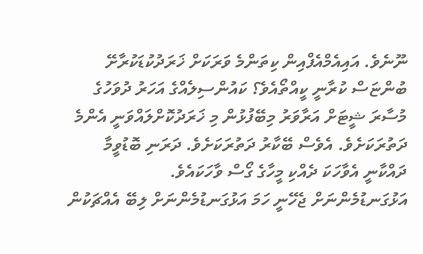ނޫނެވެ. އައިއެމްއެފްއިން ކިތަންމެ ވަރަކަށް ޚަރަދުކުޑަކުރާށޭ ބުންޏަސް ކުރާނީ ކީއްތޯއެވެ؟ ކައުންސިލެއްގެ އަހަރު ދުވަހުގެ މުސާރަ ޝީޓަށް އަރާވަރު މިބޭފުޅުން މި ޚަރަދުކޮށްލައްވަނީ އެންމެ ދަތުރަކަށެވެ. އެވެސް ބޭކާރު ދަތުރަކަށެވެ. ދަރަނި ބޮޑުވީމާ ދައްކާނީ އެވާހަކަ ދެއްކި މީހާގެ ގޯސް ވާހަކައެވެ.
އަޅުގަނޑުމެންނަށް ޖެހޭނީ ހަމަ އަޅުގަނޑުމެންނަށް ލިބޭ އެއްޗަކުން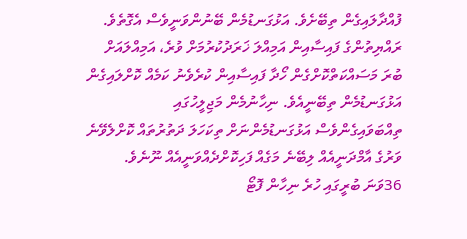ފުއްދާލައިގެން ތިބޭށެވެ. އަޅުގަނޑުމެން ބޭނުންވަނީވެސް އެގޮތެވެ. ރައްޔިތުންގެ ފައިސާއިން އަމިއްލަ ޚަރަދުކުރުމަށް ވުރެ، އަމިއްލައަށް ބުރަ މަސައްކަތްކޮށްގެން ހޯދާ ފައިސާއިން ކުރެވެނު ކަމެއް ކޮށްލައިގެން އަޅުގަނޑުމެން ތިބޭނީއެވެ. ނިހާނުމެން މަޖިލީހުގައި ތިއްބަވައިގެންވެސް އަޅުގަނޑުމެންނަށް ތިކަހަލަ ދަތުރުތައް ކޮށްލެވޭނެ ވަރުގެ އާމްދަނީއެއް ލިބޭނެ މަގެއް ފަހިކޮށްދެއްވަނީއެއް ނޫނެވެ. 36ވަނަ ބުރީގައި ހުރެ ނިހާން ފޮޓޯ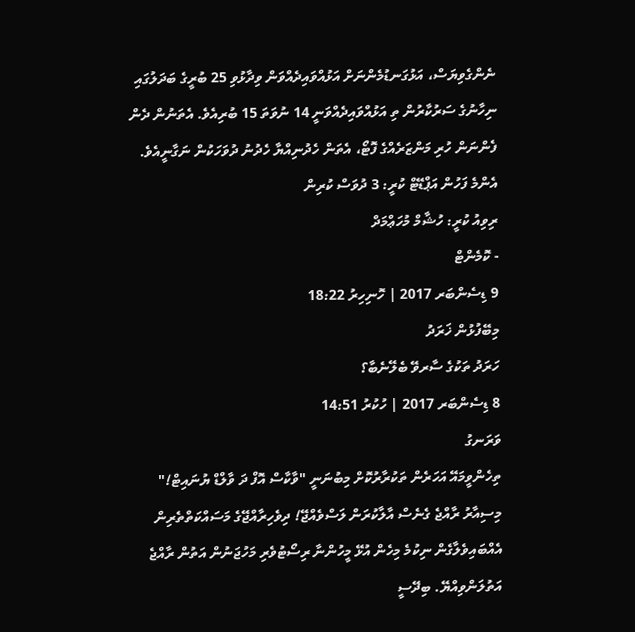ނެންގެވިޔަސް، އަޅުގަނޑުމެންނަށް އަޅުއްވައިދެއްވަން ވިދާޅުވި 25 ބުރީގެ ބަދަލުގައި ނިހާނުގެ ސަރުކާރުން ތި އަޅުއްވައިދެއްވަނީ 14 ނުވަތަ 15 ބުރިއެވެ. އެތަނުން ދެން ފެންނަން ހުރި މަންޒަރެއްގެ ފޮޓޯ، އެތަން ހެދުނިއްޔާ ހެދުނު ދުވަހަކުން ނަގާނީއެވެ.
އެންމެ ފަހުން އަޕްޑޭޓް ކުރީ: 3 ދުވަސް ކުރިން
ރިވިއު ކުރީ: ހުޝާމް މުހަޢްމަދް
- ކޮމެންޓް
9 ޑިސެންބަރ 2017 | ހޮނިހިރު 18:22
މިބޭފުޅުން ޚަރަދު
ހަރަދު ތަކުގެ ސާރވޭ ބެލޭނެބާ؟
8 ޑިސެންބަރ 2017 | ހުކުރު 14:51
ވަރަނގު
ތިހެންވީމައޭ އަހަރެން ތަކުރާރުކޮށް މިބުނަނީ "ވާކާސް އޮފް ދަ ވާލްޑް ޔުނައިޓް!" މިސިއާރު ރާއްޖެ ގެނެސް އާލާކުރަން ލަސްވެއްޖޭ! ދިވެހިރާއްޖޭގެ މަސައްކަތްތެރިން އެއްބައިވެލާގެން ނިކުމެ މިހެން އުޅޭ މީހުންނާ ރިސޯޓުވެރި މަހުޖަނުން އަތުން ރާއްޖެ އަތުލަންވިއްޔޭ. ބިދޭސީ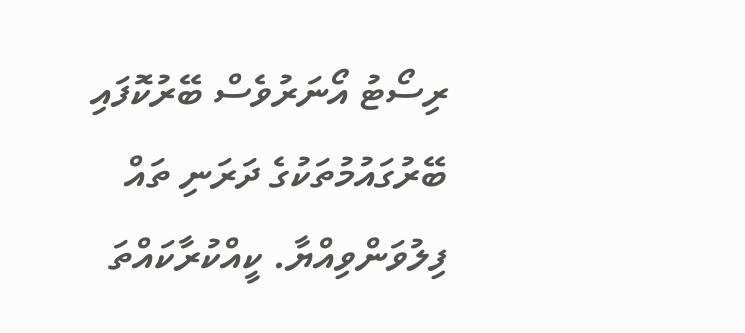ރިސޯޓު އޯނަރުވެސް ބޭރުކޮފައި ބޭރުގައުމުތަކުގެ ދަރަނި ތައް ފިލުވަންވިއްޔާ. ކީއްކުރާކައްތަ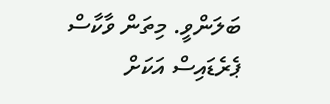ބަލަންވީ. މިތަން ވާކާސް ޕެރެޑައިސް އަކަށް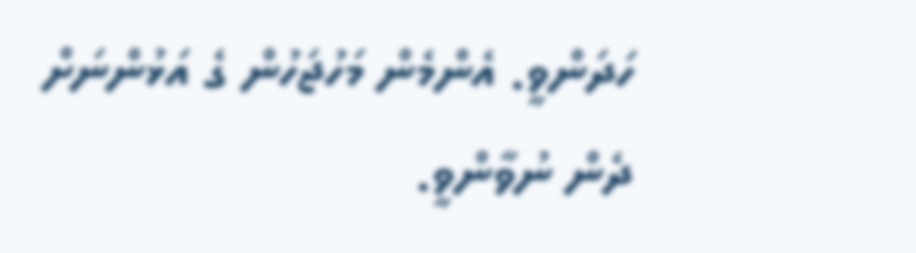ހަދަންވީ. އެންމެން މަހުޖަހުން ގެ އަޅުންނަށް ދެން ނުވާންވީ.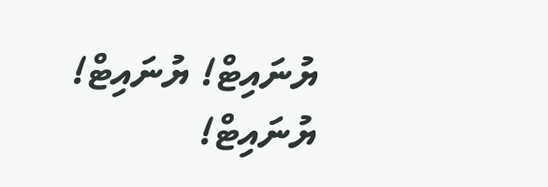ޔުނައިޓް! ޔުނައިޓް! ޔުނައިޓް!